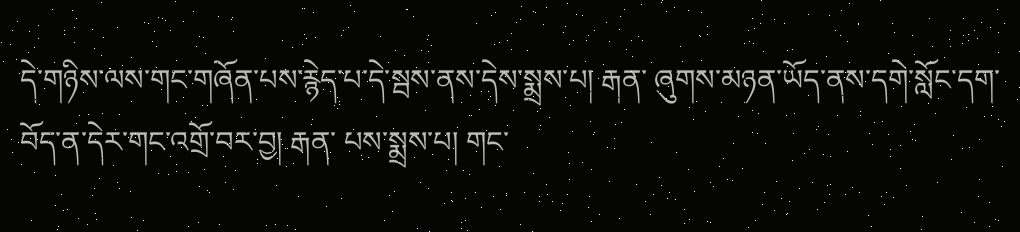དེ་གཉིས་ལས་གང་གཞོན་པས་རྙེད་པ་དེ་སྦས་ནས་དེས་སྨྲས་པ། རྒན་ ཞུགས་མཉན་ཡོད་ནས་དགེ་སློང་དག་བོད་ན་དེར་གང་འགྲོ་བར་བྱ། རྒན་ པས་སྨྲས་པ། གང་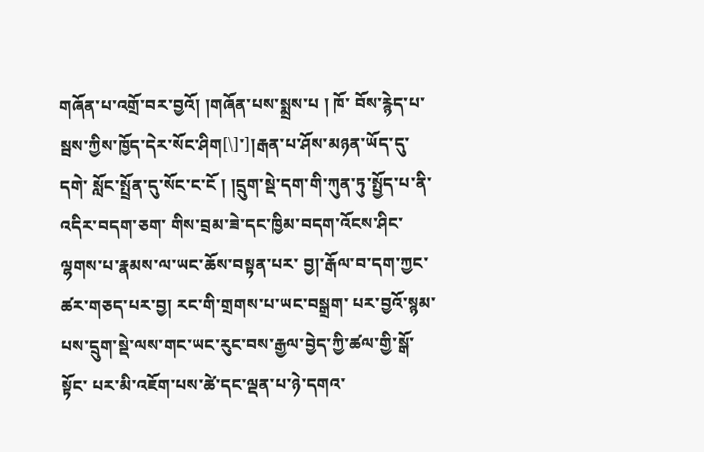གཞོན་པ་འགྲོ་བར་བྱའོ། །གཞོན་པས་སྨྲས་པ ། ཁོ་ བོས་རྙེད་པ་སྦས་ཀྱིས་ཁྱོད་དེར་སོང་ཤིག[\]་]།རྒན་པ་ཤོས་མཉན་ཡོད་དུ་དགེ་ སློང་སྤྲོན་དུ་སོང་ང་ངོ ། །དྲུག་སྡེ་དག་གི་ཀུན་ཏུ་སྤྱོད་པ་ནི་འདིར་བདག་ཅག་ གིས་བྲམ་ཟེ་དང་ཁྱིམ་བདག་འོངས་ཤིང་ལྷགས་པ་རྣམས་ལ་ཡང་ཆོས་བསྟན་པར་ བྱ།་རྒོལ་བ་དག་ཀྱང་ཚར་གཅད་པར་བྱ། རང་གི་གྲགས་པ་ཡང་བསྒྲག་ པར་བྱའོ་སྙམ་པས་དྲུག་སྡེ་ལས་གང་ཡང་རུང་བས་རྒྱལ་བྱེད་ཀྱི་ཚལ་གྱི་སྒོ་སྟོང་ པར་མི་འཇོག་པས་ཚེ་དང་ལྡན་པ་ཉེ་དགའ་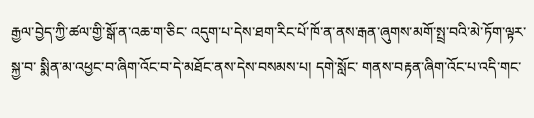རྒྱལ་བྱེད་ཀྱི་ཚལ་གྱི་སྒོ་ན་འཆ་ག་ཅིང་ འདུག་པ་དེས་ཐག་རིང་པོ་ཁོ་ན་ནས་རྒན་ཞུགས་མགོ་སྤྲ་བའི་མེ་ཏོག་ལྟར་སྐྱ་བ་ སྨིན་མ་འཕྱང་བ་ཞིག་འོང་བ་དེ་མཐོང་ནས་དེས་བསམས་པ། དགེ་སློང་ གནས་བརྟན་ཞིག་འོང་པ་འདི་གང་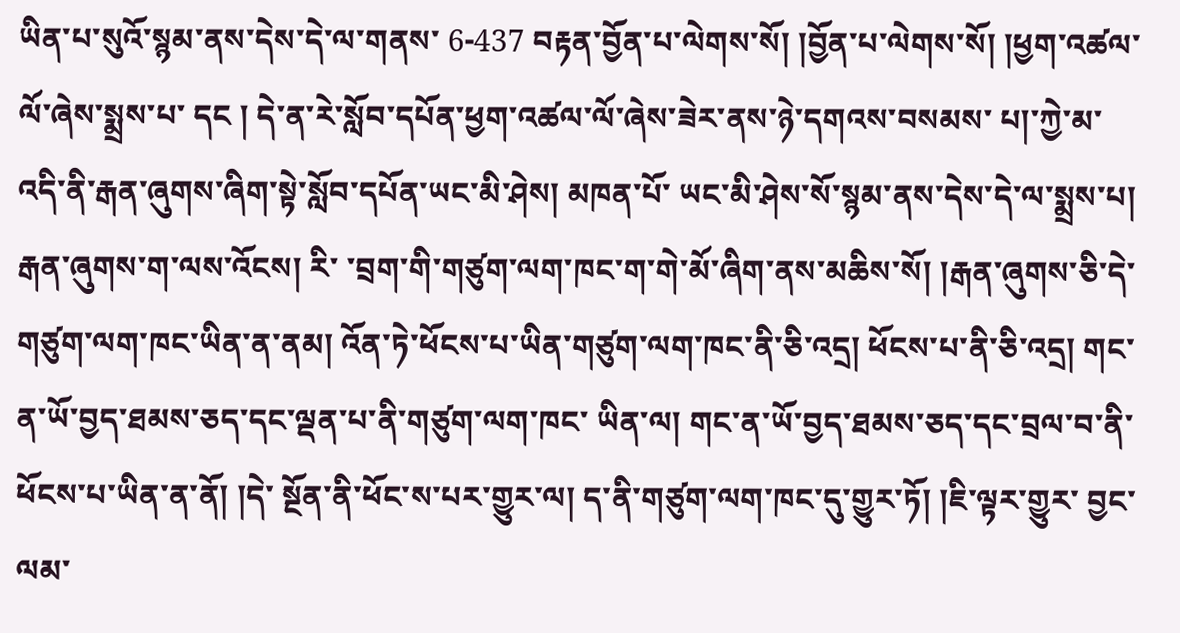ཡིན་པ་སུའོ་སྙམ་ནས་དེས་དེ་ལ་གནས་ 6-437 བརྟན་བྱོན་པ་ལེགས་སོ། །བྱོན་པ་ལེགས་སོ། །ཕྱག་འཚལ་ལོ་ཞེས་སྨྲས་པ་ དང ། དེ་ན་རེ་སློབ་དཔོན་ཕྱག་འཚལ་ལོ་ཞེས་ཟེར་ནས་ཉེ་དགའས་བསམས་ པ།་ཀྱེ་མ་འདི་ནི་རྒན་ཞུགས་ཞིག་སྟེ་སློབ་དཔོན་ཡང་མི་ཤེས། མཁན་པོ་ ཡང་མི་ཤེས་སོ་སྙམ་ནས་དེས་དེ་ལ་སྨྲས་པ། རྒན་ཞུགས་ག་ལས་འོངས། རི་ ་བྲག་གི་གཙུག་ལག་ཁང་ག་གེ་མོ་ཞིག་ནས་མཆིས་སོ། །རྒན་ཞུགས་ཅི་དེ་ གཙུག་ལག་ཁང་ཡིན་ན་ནམ། འོན་ཏེ་ཕོངས་པ་ཡིན་གཙུག་ལག་ཁང་ནི་ཅི་འདྲ། ཕོངས་པ་ནི་ཅི་འདྲ། གང་ན་ཡོ་བྱད་ཐམས་ཅད་དང་ལྡན་པ་ནི་གཙུག་ལག་ཁང་ ཡིན་ལ། གང་ན་ཡོ་བྱད་ཐམས་ཅད་དང་བྲལ་བ་ནི་ཕོངས་པ་ཡིན་ན་ནོ། །དེ་ སྔོན་ནི་ཕོང་ས་པར་གྱུར་ལ། ད་ནི་གཙུག་ལག་ཁང་དུ་གྱུར་ཏོ། །ཇི་ལྟར་གྱུར་ བྱང་ལམ་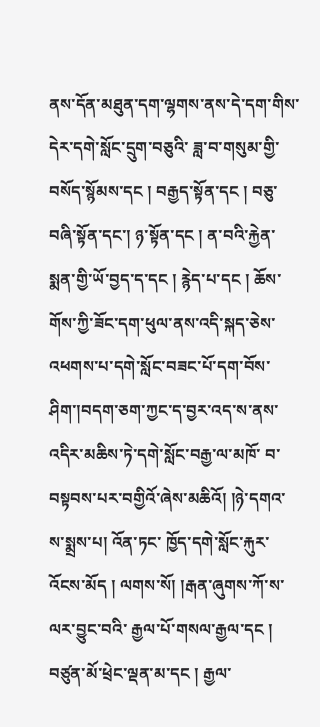ནས་དོན་མཐུན་དག་ལྷགས་ནས་དེ་དག་གིས་དེར་དགེ་སློང་དྲུག་བཅུའི་ ཟླ་བ་གསུམ་གྱི་བསོད་སྙོམས་དང ། བརྒྱད་སྟོན་དང ། བཅུ་བཞི་སྟོན་དང་། ཉ་སྟོན་དང ། ན་བའི་རྐྱེན་སྨན་གྱི་ཡོ་བྱད་ད་དང ། རྙེད་པ་དང ། ཆོས་ གོས་ཀྱི་ཟོང་དག་ཕུལ་ནས་འདི་སྐད་ཅེས་འཕགས་པ་དགེ་སློང་བཟང་པོ་དག་བོས་ ཤིག་།བདག་ཅག་ཀྱང་ད་བྱར་འད་ས་ནས་འདིར་མཆིས་ཏེ་དགེ་སློང་བརྒྱ་ལ་མཁོ་ བ་བསྟབས་པར་བགྱིའོ་ཞེས་མཆིའོ། །ཉེ་དགའ་ས་སྨྲས་པ། འོན་ཏང་ ཁྱོད་དགེ་སློང་རྐུར་འོངས་མོད ། ལགས་སོ། །རྒན་ཞུགས་ཀོ་ས་ལར་བྱུང་བའི་ རྒྱལ་པོ་གསལ་རྒྱལ་དང ། བཙུན་མོ་ཕྲེང་ལྡན་མ་དང ། རྒྱལ་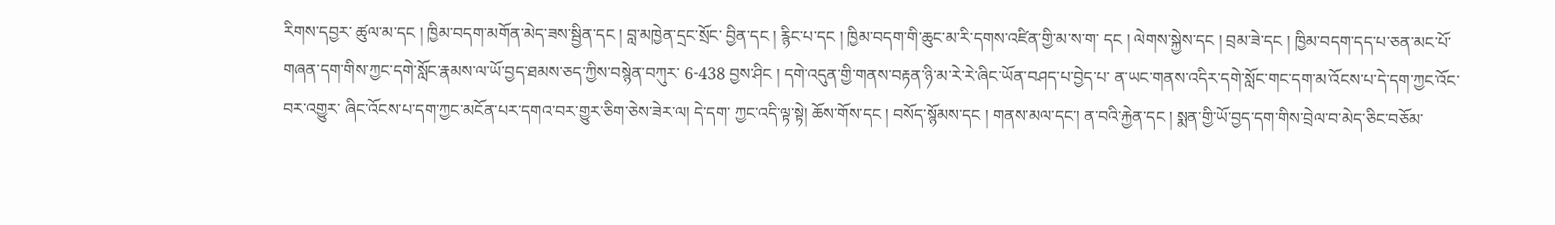རིགས་དབྱར་ ཚུལ་མ་དང ། ཁྱིམ་བདག་མགོན་མེད་ཟས་སྦྱིན་དང ། བླ་མཁྱེན་དྲང་སྲོང་ བྱིན་དང ། རྙིང་པ་དང ། ཁྱིམ་བདག་གི་ཆུང་མ་རི་དགས་འཛིན་གྱི་མ་ས་ག་ དང ། ལེགས་སྐྱེས་དང ། བྲམ་ཟེ་དང ། ཁྱིམ་བདག་དད་པ་ཅན་མང་པོ་ གཞན་དག་གིས་ཀྱང་དགེ་སློང་རྣམས་ལ་ཡོ་བྱད་ཐམས་ཅད་ཀྱིས་བསྙེན་བཀུར་ 6-438 བྱས་ཤིང ། དགེ་འདུན་གྱི་གནས་བརྟན་ཉི་མ་རེ་རེ་ཞིང་ཡོན་བཤད་པ་བྱེད་པ་ ན་ཡང་གནས་འདིར་དགེ་སློང་གང་དག་མ་འོངས་པ་དེ་དག་ཀྱང་འོང་བར་འགྱུར་ ཞིང་འོངས་པ་དག་ཀྱང་མངོན་པར་དགའ་བར་གྱུར་ཅིག་ཅེས་ཟེར་ལ། དེ་དག་ ཀྱང་འདི་ལྟ་སྟེ། ཆོས་གོས་དང ། བསོད་སྙོམས་དང ། གནས་མལ་དང་། ན་བའི་རྐྱེན་དང ། སྨན་གྱི་ཡོ་བྱད་དག་གིས་བྲེལ་བ་མེད་ཅིང་བཅོམ་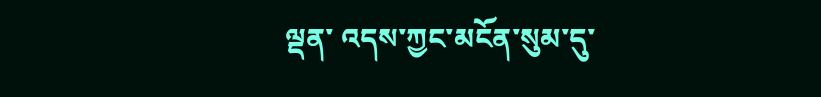ལྡན་ འདས་ཀྱང་མངོན་སུམ་དུ་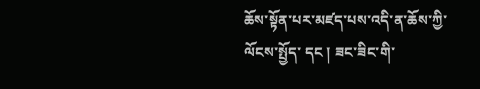ཆོས་སྟོན་པར་མཛད་པས་འདི་ན་ཆོས་ཀྱི་ལོངས་སྤྱོད་ དང ། ཟང་ཟིང་གི་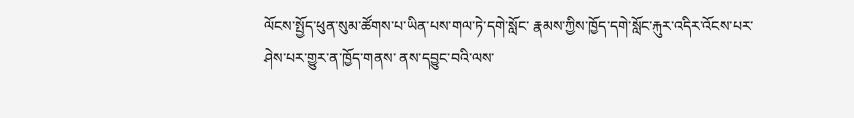ལོངས་སྤྱོད་ཕུན་སུམ་ཚོགས་པ་ཡིན་པས་གལ་ཏེ་དགེ་སློང་ རྣམས་ཀྱིས་ཁྱོད་དགེ་སློང་རྐུར་འདིར་འོངས་པར་ཤེས་པར་གྱུར་ན་ཁྱོད་གནས་ ནས་དབྱུང་བའི་ལས་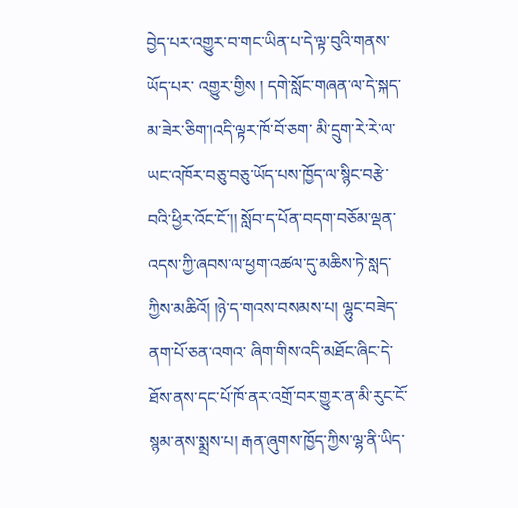བྱེད་པར་འགྱུར་བ་གང་ཡིན་པ་དེ་ལྟ་བུའི་གནས་ཡོད་པར་ འགྱུར་གྱིས ། དགེ་སློང་གཞན་ལ་དེ་སྐད་མ་ཟེར་ཅིག་།འདི་ལྟར་ཁོ་བོ་ཅག་ མི་དྲུག་རེ་རེ་ལ་ཡང་འཁོར་བཅུ་བཅུ་ཡོད་པས་ཁྱོད་ལ་སྙིང་བརྩེ་བའི་ཕྱིར་འོང་ངོ་།། སློབ་ད་པོན་བདག་བཅོམ་ལྡན་འདས་ཀྱི་ཞབས་ལ་ཕྱག་འཚལ་དུ་མཆིས་ཏེ་སླད་ ཀྱིས་མཆིའོ། །ཉེ་ད་གའས་བསམས་པ། ལྷུང་བཟེད་ནག་པོ་ཅན་འགའ་ ཞིག་གིས་འདི་མཐོང་ཞིང་དེ་ཐོས་ནས་དང་པོ་ཁོ་ནར་འགྲོ་བར་གྱུར་ན་མི་རུང་ངོ་ སྙམ་ནས་སྨྲས་པ། རྒན་ཞུགས་ཁྱོད་ཀྱིས་ལྷ་ནི་ཡིད་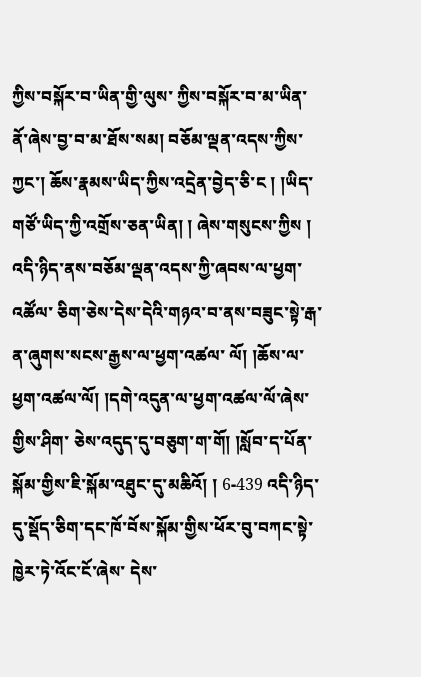ཀྱིས་བསྐོར་བ་ཡིན་གྱི་ལུས་ ཀྱིས་བསྐོར་བ་མ་ཡིན་ནོ་ཞེས་བྱ་བ་མ་ཐོས་སམ། བཅོམ་ལྡན་འདས་ཀྱིས་ཀྱང་། ཆོས་རྣམས་ཡིད་ཀྱིས་འདྲེན་བྱེད་ཅི་ང ། །ཡིད་གཙོ་ཡིད་ཀྱི་འགྲོས་ཅན་ཡིན། ། ཞེས་གསུངས་ཀྱིས ། འདི་ཉིད་ནས་བཅོམ་ལྡན་འདས་ཀྱི་ཞབས་ལ་ཕྱག་འཚོལ་ ཅིག་ཅེས་དེས་དེའི་གཉའ་བ་ནས་བཟུང་སྟེ་རྒ་ན་ཞུགས་སངས་རྒྱས་ལ་ཕྱག་འཚལ་ ལོ། །ཆོས་ལ་ཕྱག་འཚལ་ལོ། །དགེ་འདུན་ལ་ཕྱག་འཚལ་ལོ་ཞེས་གྱིས་ཤིག་ ཅེས་འདུད་དུ་བཅུག་ག་གོ། །སློབ་ད་པོན་སྐོམ་གྱིས་ཇི་སྐོམ་འཐུང་དུ་མཆིའོ། ། 6-439 འདི་ཉིད་དུ་སྡོད་ཅིག་དང་ཁོ་བོས་སྐོམ་གྱིས་ཕོར་བུ་བཀང་སྟེ་ཁྱེར་ཏེ་འོང་ངོ་ཞེས་ དེས་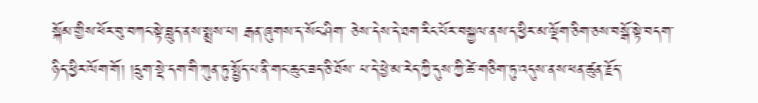སྐོམ་གྱིས་ཕོར་བུ་བཀང་སྟེ་བླུད་ནས་སྨྲས་པ། རྒན་ཞུགས་ད་སོང་ཤིག་ ཅེས་དེས་དེ་ཐག་རིང་པོར་བསྐྱལ་ནས་ད་ཕྱིར་མ་ལྡོག་ཅིག་ཅས་བསྒོ་སྟེ་བདག་ ཉིད་ཕྱིར་ལོག་གོ། །དྲུག་སྡེ་དག་གི་ཀུན་ཏུ་སྤྱོད་པ་ནི་གང་ཆུང་ཟད་ཅི་ཐོས་ པ་དེ་ཕྱེ་མ་རེད་ཀྱི་དུས་ཀྱི་ཚེ་གཅིག་ཏུ་འདུས་ནས་ཕན་ཚུན་རྗོད་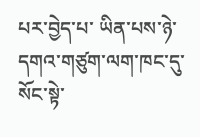པར་བྱེད་པ་ ཡིན་པས་ཉེ་དགའ་གཙུག་ལག་ཁང་དུ་སོང་སྟེ་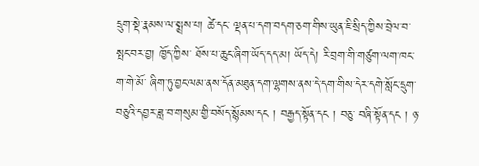དྲུག་སྡེ་རྣམས་ལ་སྨྲས་པ། ཚེ་དང་ ལྡན་པ་དག་བདག་ཅག་གིས་ཡུན་ཇི་སྲིད་ཀྱིས་བྲེལ་བ་སྤང་བར་བྱ། ཁྱོད་ཀྱིས་ ཐོས་པ་ཆུང་ཞིག་ཡོད་དད་མ། ཡོད་དེ། རི་བྲག་གི་གཙུག་ལག་ཁང་ག་གེ་མོ་ ཞིག་ཏུ་བྱང་ལམ་ནས་དོན་མཐུན་དག་ལྷགས་ནས་དེ་དག་གིས་དེར་དགེ་སློང་དྲུག་ བཅུའི་དབྱར་ཟླ་བ་གསུམ་གྱི་བསོད་སྙོམས་དང ། བརྒྱད་སྟོན་དང ། བཅུ་ བཞི་སྟོན་དང ། ཉ་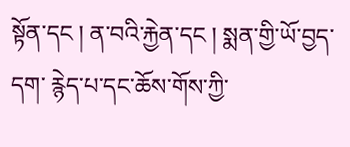སྟོན་དང ། ན་བའི་རྐྱེན་དང ། སྨན་གྱི་ཡོ་བྱད་དག་ རྙེད་པ་དང་ཆོས་གོས་ཀྱི་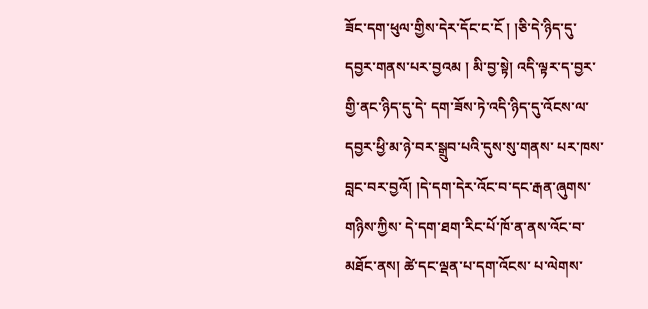ཟོང་དག་ཕུལ་གྱིས་དེར་དོང་ང་ངོ ། །ཅི་དེ་ཉིད་དུ་ དབྱར་གནས་པར་བྱའམ ། མི་བྱ་སྟེ། འདི་ལྟར་ད་བྱར་གྱི་ནང་ཉིད་དུ་དེ་ དག་ཟོས་ཏེ་འདི་ཉིད་དུ་འོངས་ལ་དབྱར་ཕྱི་མ་ཉེ་བར་སྒྲུབ་པའི་དུས་སུ་གནས་ པར་ཁས་བླང་བར་བྱའོ། །དེ་དག་དེར་འོང་བ་དང་རྒན་ཞུགས་གཉིས་ཀྱིས་ དེ་དག་ཐག་རིང་པོ་ཁོ་ན་ནས་འོང་བ་མཐོང་ནས། ཚེ་དང་ལྡན་པ་དག་འོངས་ པ་ལེགས་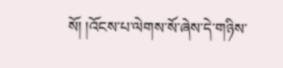སོ། །འོངས་པ་ལེགས་སོ་ཞེས་དེ་གཉིས་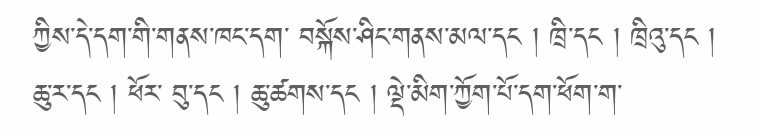ཀྱིས་དེ་དག་གི་གནས་ཁང་དག་ བསྐོས་ཤིང་གནས་མལ་དང ། ཁྲི་དང ། ཁྲིའུ་དང ། ཆུ་ར་དང ། ཕོར་ བུ་དང ། ཆུ་ཚགས་དང ། ལྡེ་མིག་ཀྱོག་པོ་དག་ཕོག་ག་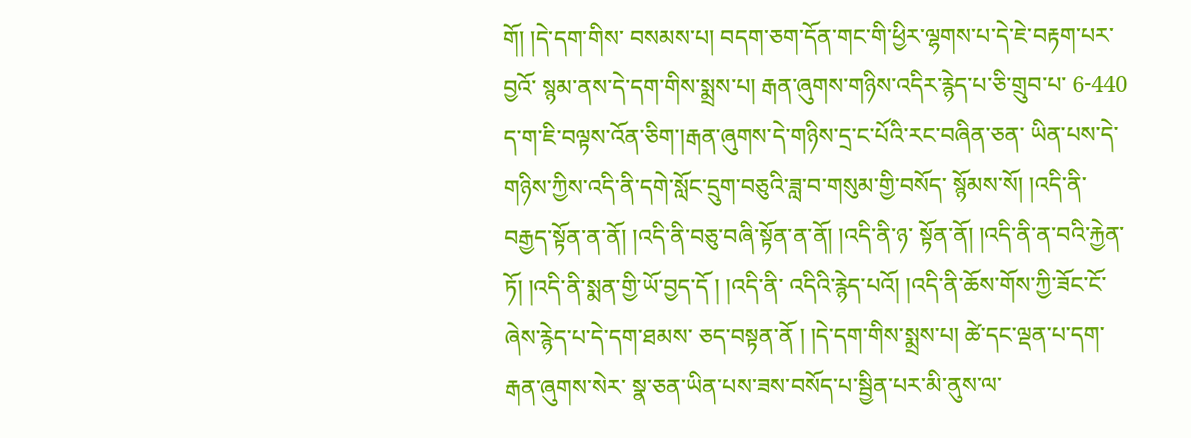གོ། །དེ་དག་གིས་ བསམས་པ། བདག་ཅག་དོན་གང་གི་ཕྱིར་ལྷགས་པ་དེ་ཇེ་བརྟག་པར་བྱའོ་ སྙམ་ནས་དེ་དག་གིས་སྨྲས་པ། རྒན་ཞུགས་གཉིས་འདིར་རྙེད་པ་ཅི་གྲུབ་པ་ 6-440 ད་ག་ཇི་བལྟས་འོན་ཅིག་།རྒན་ཞུགས་དེ་གཉིས་དྲ་ང་པོའི་རང་བཞིན་ཅན་ ཡིན་པས་དེ་གཉིས་ཀྱིས་འདི་ནི་དགེ་སློང་དྲུག་བཅུའི་ཟླ་བ་གསུམ་གྱི་བསོད་ སྙོམས་སོ། །འདི་ནི་བརྒྱད་སྟོན་ན་ནོ། །འདི་ནི་བཅུ་བཞི་སྟོན་ན་ནོ། །འདི་ནི་ཉ་ སྟོན་ནོ། །འདི་ནི་ན་བའི་རྐྱེན་ཏོ། །འདི་ནི་སྨན་གྱི་ཡོ་བྱད་དོ ། །འདི་ནི་ འདིའི་རྙེད་པའོ། །འདི་ནི་ཆོས་གོས་ཀྱི་ཟོང་ངོ་ཞེས་རྙེད་པ་དེ་དག་ཐམས་ ཅད་བསྟན་ནོ ། །དེ་དག་གིས་སྨྲས་པ། ཚེ་དང་ལྡན་པ་དག་རྒན་ཞུགས་སེར་ སྣ་ཅན་ཡིན་པས་ཟས་བསོད་པ་སྦྱིན་པར་མི་ནུས་ལ་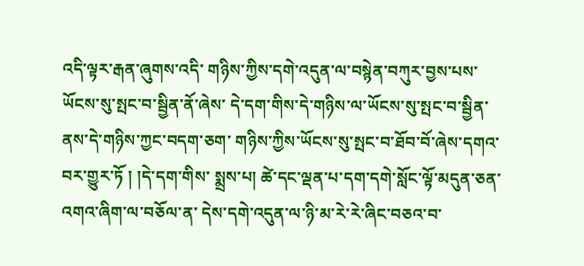འདི་ལྟར་རྒན་ཞུགས་འདི་ གཉིས་ཀྱིས་དགེ་འདུན་ལ་བསྙེན་བཀུར་བྱས་པས་ཡོངས་སུ་སྤང་བ་སྦྱིན་ནོ་ཞེས་ དེ་དག་གིས་དེ་གཉིས་ལ་ཡོངས་སུ་སྤང་བ་སྦྱིན་ནས་དེ་གཉིས་ཀྱང་བདག་ཅག་ གཉིས་ཀྱིས་ཡོངས་སུ་སྤང་བ་ཐོབ་བོ་ཞེས་དགའ་བར་གྱུར་ཏོ ། །དེ་དག་གིས་ སྨྲས་པ། ཚེ་དང་ལྡན་པ་དག་དགེ་སློང་ལྟོ་མདུན་ཅན་འགའ་ཞིག་ལ་བཅོལ་ན་ དེས་དགེ་འདུན་ལ་ཉི་མ་རེ་རེ་ཞིང་བཅའ་བ་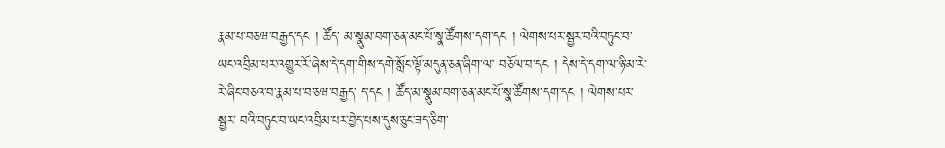རྣམ་པ་བཅཝ་བརྒྱད་དང ། ཚོད་ མ་སྣུམ་བག་ཅན་མང་པོ་སྣ་ཚོགས་དག་དང ། ལེགས་པར་སྦྱར་བའི་བཏུང་བ་ ཡང་འབྲིམ་པར་འགྱུར་རོ་ཞེས་དེ་དག་གིས་དགེ་སློང་ལྟོ་མདུན་ཅན་ཞིག་ལ་ བཅོལ་བ་དང ། དེས་དེ་དག་ལ་ཉི་མ་རེ་རེ་ཞིང་བཅའ་བ་རྣམ་པ་བ་ཅཝ་བརྒྱད་ ད་དང ། ཚོད་མ་སྣུམ་བག་ཅན་མང་པོ་སྣ་ཚོགས་དག་དང ། ལེགས་པར་སྦྱར་ བའི་བཏུང་བ་ཡང་འབྲིམ་པར་བྱེད་པས་དུས་ཅུང་ཟད་ཅིག་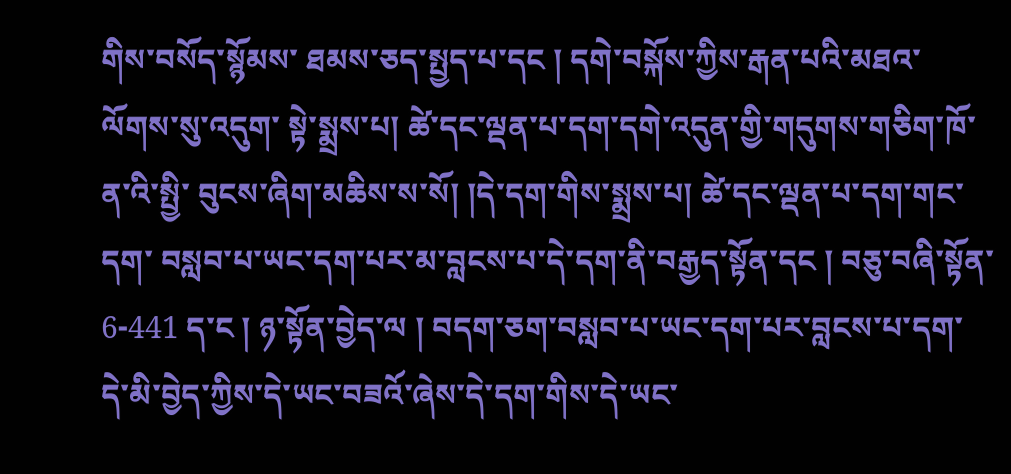གིས་བསོད་སྙོམས་ ཐམས་ཅད་སྤྱད་པ་དང ། དགེ་བསྐོས་ཀྱིས་རྒན་པའི་མཐའ་ལོགས་སུ་འདུག་ སྟེ་སྨྲས་པ། ཚེ་དང་ལྡན་པ་དག་དགེ་འདུན་གྱི་གདུགས་གཅིག་ཁོ་ན་འི་སྤྱི་ བུངས་ཞིག་མཆིས་ས་སོ། །དེ་དག་གིས་སྨྲས་པ། ཚེ་དང་ལྡན་པ་དག་གང་དག་ བསླབ་པ་ཡང་དག་པར་མ་བླངས་པ་དེ་དག་ནི་བརྒྱད་སྟོན་དང ། བཅུ་བཞི་སྟོན་ 6-441 ད་ང ། ཉ་སྟོན་བྱེད་ལ ། བདག་ཅག་བསླབ་པ་ཡང་དག་པར་བླངས་པ་དག་ དེ་མི་བྱེད་ཀྱིས་དེ་ཡང་བཟའོ་ཞེས་དེ་དག་གིས་དེ་ཡང་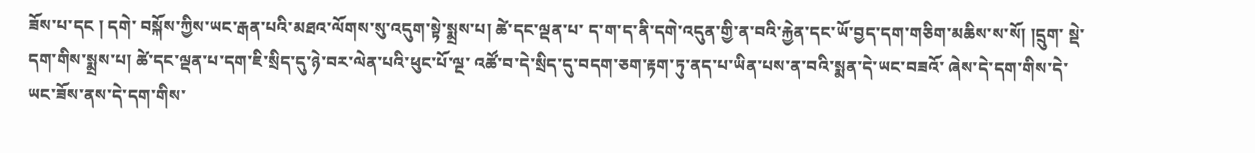ཟོས་པ་དང ། དགེ་ བསྐོས་ཀྱིས་ཡང་རྒན་པའི་མཐའ་ལོགས་སུ་འདུག་སྟེ་སྨྲས་པ། ཚེ་དང་ལྡན་པ་ ད་ག་ད་ནི་དགེ་འདུན་གྱི་ན་བའི་རྐྱེན་དང་ཡོ་བྱད་དག་གཅིག་མཆིས་ས་སོ། །དྲུག་ སྡེ་དག་གིས་སྨྲས་པ། ཚེ་དང་ལྡན་པ་དག་ཇི་སྲིད་དུ་ཉེ་བར་ལེན་པའི་ཕུང་པོ་ལྔ་ འཚོ་བ་དེ་སྲིད་དུ་བདག་ཅག་རྟག་ཏུ་ནད་པ་ཡིན་པས་ན་བའི་སྨན་དེ་ཡང་བཟའོ་ ཞེས་དེ་དག་གིས་དེ་ཡང་ཟོས་ནས་དེ་དག་གིས་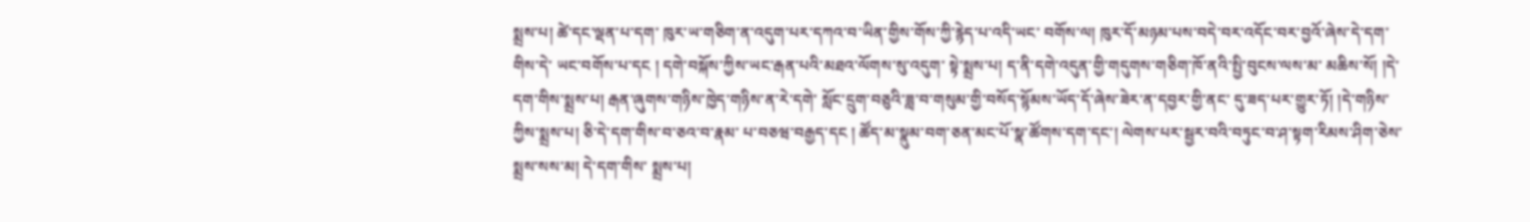སྨྲས་པ། ཚེ་དང་ལྡན་པ་དག་ ཁུར་ཡ་གཅིག་ན་འདུག་པར་དཀའ་བ་ཡིན་གྱིས་གོས་ཀྱི་རྙེད་པ་འདི་ཡང་ བགོས་ལ། ཁུར་དོ་མཉམ་པས་བདེ་བར་འདོང་བར་བྱའོ་ཞེས་དེ་དག་གིས་དེ་ ཡང་བགོས་པ་དང ། དགེ་བསྐོས་ཀྱིས་ཡང་རྒན་པའི་མཐའ་ལོགས་སུ་འདུག་ སྟེ་སྨྲས་པ། ད་ནི་དགེ་འདུན་གྱི་གདུགས་གཅིག་ཁོ་ནའི་སྤྱི་བུངས་ལས་མ་ མཆིས་སོ། །དེ་དག་གིས་སྨྲས་པ། རྒན་ཞུགས་གཉིས་ཁྱེད་གཉིས་ན་རེ་དགེ་ སློང་དྲུག་བཅུའི་ཟླ་བ་གསུམ་གྱི་བསོད་སྙོམས་ཡོད་དོ་ཞེས་ཟེར་ན་དབྱར་གྱི་ནང་ དུ་ཟད་པར་གྱུར་ཏོ། །དེ་གཉིས་ཀྱིས་སྨྲས་པ། ཅི་དེ་དག་གིས་བ་ཅའ་བ་རྣམ་ པ་བཅཝ་བརྒྱད་དང ། ཚོད་མ་སྣུམ་བག་ཅན་མང་པོ་སྣ་ཚོགས་དག་དང་། ལེགས་པར་སྦྱར་བའི་བཏུང་བ་ཤ་སྟག་རིམས་ཤིག་ཅེས་སྨྲས་སས་མ། དེ་དག་གིས་ སྨྲས་པ།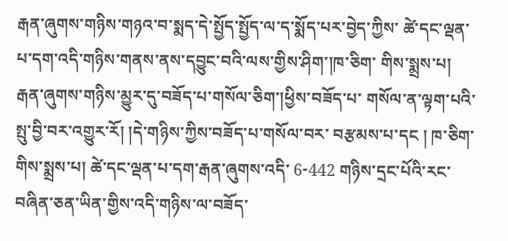རྒན་ཞུགས་གཉིས་གཉའ་བ་སྨད་དེ་སྤྱོད་སྤྱོད་ལ་ད་སྨོད་པར་བྱེད་ཀྱིས་ ཚེ་དང་ལྡན་པ་དག་འདི་གཉིས་གནས་ནས་དབྱུང་བའི་ལས་གྱིས་ཤིག་།ཁ་ཅིག་ གིས་སྨྲས་པ། རྒན་ཞུགས་གཉིས་མྱུར་དུ་བཟོད་པ་གསོལ་ཅིག་།ཕྱིས་བཟོད་པ་ གསོལ་ན་ལྟག་པའི་སྤུ་བྱི་བར་འགྱུར་རོ། །དེ་གཉིས་ཀྱིས་བཟོད་པ་གསོལ་བར་ བརྩམས་པ་དང ། ཁ་ཅིག་གིས་སྨྲས་པ། ཚེ་དང་ལྡན་པ་དག་རྒན་ཞུགས་འདི་ 6-442 གཉིས་དྲང་པོའི་རང་བཞིན་ཅན་ཡིན་གྱིས་འདི་གཉིས་ལ་བཟོད་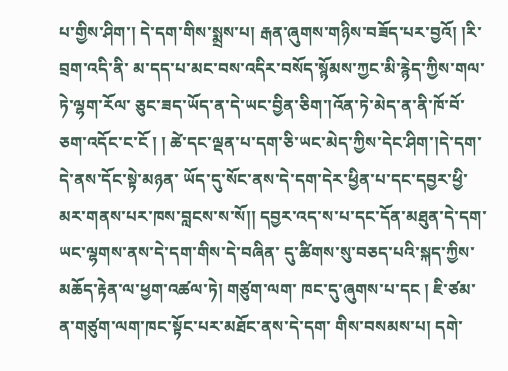པ་གྱིས་ཤིག་། དེ་དག་གིས་སྨྲས་པ། རྒན་ཞུགས་གཉིས་བཟོད་པར་བྱའོ། །རི་བྲག་འདི་ནི་ མ་དད་པ་མང་བས་འདིར་བསོད་སྙོམས་ཀྱང་མི་རྙེད་ཀྱིས་གལ་ཏེ་ལྷག་རོལ་ ཅུང་ཟད་ཡོད་ན་དེ་ཡང་བྱིན་ཅིག་།འོན་ཏེ་མེད་ན་ནི་ཁོ་བོ་ཅག་འདོང་ང་ངོ ། ། ཚེ་དང་ལྡན་པ་དག་ཅི་ཡང་མེད་ཀྱིས་དེང་ཤིག་།དེ་དག་དེ་ནས་དོང་སྟེ་མཉན་ ཡོད་དུ་སོང་ནས་དེ་དག་དེར་ཕྱིན་པ་དང་དབྱར་ཕྱི་མར་གནས་པར་ཁས་བླངས་ས་སོ།། དབྱར་འད་ས་པ་དང་དོན་མཐུན་དེ་དག་ཡང་ལྷགས་ནས་དེ་དག་གིས་དེ་བཞིན་ དུ་ཚིགས་སུ་བཅད་པའི་སྐད་ཀྱིས་མཆོད་རྟེན་ལ་ཕྱག་འཚལ་ཏེ། གཙུག་ལག་ ཁང་དུ་ཞུགས་པ་དང ། ཇི་ཙམ་ན་གཙུག་ལག་ཁང་སྟོང་པར་མཐོང་ནས་དེ་དག་ གིས་བསམས་པ། དགེ་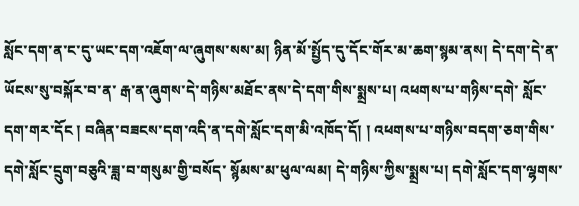སློང་དག་ན་ང་དུ་ཡང་དག་འཇོག་ལ་ཞུགས་སས་མ། ཉིན་མོ་སྤྱོད་དུ་དོང་གོར་མ་ཆག་སྙམ་ནས། དེ་དག་དེ་ན་ཡོངས་སུ་བསྐོར་བ་ན་ རྒ་ན་ཞུགས་དེ་གཉིས་མཐོང་ནས་དེ་དག་གིས་སྨྲས་པ། འཕགས་པ་གཉིས་དགེ་ སློང་དག་གར་དོང ། བཞིན་བཟངས་དག་འདི་ན་དགེ་སློང་དག་མི་འཁོད་དོ། ། འཕགས་པ་གཉིས་བདག་ཅག་གིས་དགེ་སློང་དྲུག་བཅུའི་ཟླ་བ་གསུམ་གྱི་བསོད་ སྙོམས་མ་ཕུལ་ལམ། དེ་གཉིས་ཀྱིས་སྨྲས་པ། དགེ་སློང་དག་ལྷགས་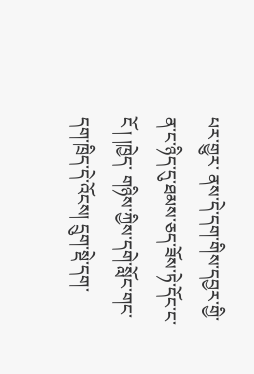པར་གྱུར་ ནས་དེ་དག་གིས་དབྱར་གྱི་ན་ང་ཉིད་དུ་ཐམས་ཅད་ཟོས་ཏེ་དོང་ང་ངོ ། །ཁྱེད་ གཉིས་ཀྱིས་དགེ་སློང་གང་དག་ཁྲིད་དེ་འོངས། དྲུག་སྡེ་དག་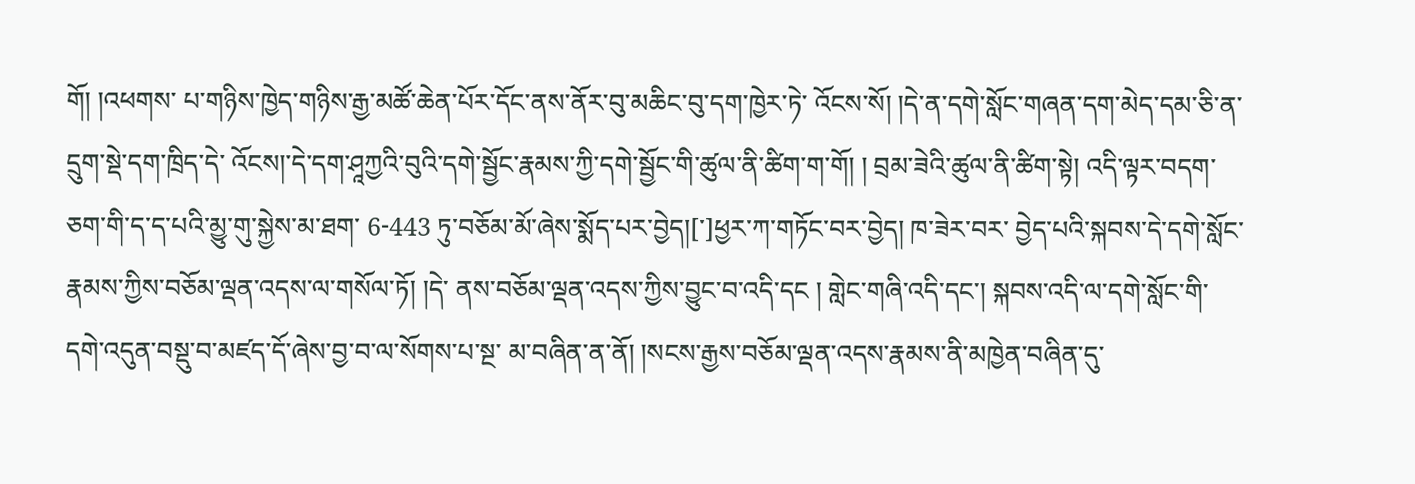གོ། །འཕགས་ པ་གཉིས་ཁྱེད་གཉིས་རྒྱ་མཚོ་ཆེན་པོར་དོང་ནས་ནོར་བུ་མཆིང་བུ་དག་ཁྱེར་ཏེ་ འོངས་སོ། །དེ་ན་དགེ་སློང་གཞན་དག་མེད་དམ་ཅི་ན་དྲུག་སྡེ་དག་ཁྲིད་དེ་ འོངས།་དེ་དག་ཤཱཀྱའི་བུའི་དགེ་སྦྱོང་རྣམས་ཀྱི་དགེ་སྦྱོང་གི་ཚུལ་ནི་ཚིག་ག་གོ། ། བྲམ་ཟེའི་ཚུལ་ནི་ཚིག་སྟེ། འདི་ལྟར་བདག་ཅག་གི་ད་ད་པའི་མྱུ་གུ་སྐྱེས་མ་ཐག་ 6-443 ཏུ་བཅོམ་མོ་ཞེས་སྨོད་པར་བྱེད།[་]ཕྱར་ཀ་གཏོང་བར་བྱེད། ཁ་ཟེར་བར་ བྱེད་པའི་སྐབས་དེ་དགེ་སློང་རྣམས་ཀྱིས་བཅོམ་ལྡན་འདས་ལ་གསོལ་ཏོ། །དེ་ ནས་བཅོམ་ལྡན་འདས་ཀྱིས་བྱུང་བ་འདི་དང ། གླེང་གཞི་འདི་དང་། སྐབས་འདི་ལ་དགེ་སློང་གི་དགེ་འདུན་བསྡུ་བ་མཛད་དོ་ཞེས་བྱ་བ་ལ་སོགས་པ་སྔ་ མ་བཞིན་ན་ནོ། །སངས་རྒྱས་བཅོམ་ལྡན་འདས་རྣམས་ནི་མཁྱེན་བཞིན་དུ་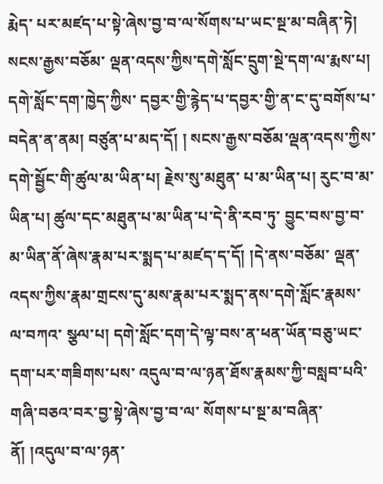རྨེད་ པར་མཛད་པ་སྟེ་ཞེས་བྱ་བ་ལ་སོགས་པ་ཡང་སྔ་མ་བཞིན་ཏེ། སངས་རྒྱས་བཅོམ་ ལྡན་འདས་ཀྱིས་དགེ་སློང་དྲུག་སྔེ་དག་ལ་རྨས་པ། དགེ་སློང་དག་ཁྱེད་ཀྱིས་ དབྱར་གྱི་རྙེད་པ་དབྱར་གྱི་ན་ང་དུ་བགོས་པ་བདེན་ན་ནམ། བཙུན་པ་མད་དོ། ། སངས་རྒྱས་བཅོམ་ལྡན་འདས་ཀྱིས་དགེ་སྦྱོང་གི་ཚུལ་མ་ཡིན་པ། རྗེས་སུ་མཐུན་ པ་མ་ཡིན་པ། རུང་བ་མ་ཡིན་པ། ཚུལ་དང་མཐུན་པ་མ་ཡིན་པ་དེ་ནི་རབ་ཏུ་ བྱུང་བས་བྱ་བ་མ་ཡིན་ནོ་ཞེས་རྣམ་པར་སྨད་པ་མཛད་ད་དོ། །དེ་ནས་བཅོམ་ ལྡན་འདས་ཀྱིས་རྣམ་གྲངས་དུ་མས་རྣམ་པར་སྨད་ནས་དགེ་སློང་རྣམས་ལ་བཀའ་ སྩལ་པ། དགེ་སློང་དག་དེ་ལྟ་བས་ན་ཕན་ཡོན་བཅུ་ཡང་དག་པར་གཟིགས་པས་ འདུལ་བ་ལ་ཉན་ཐོས་རྣམས་ཀྱི་བསླབ་པའི་གཞི་བཅའ་བར་བྱ་སྟེ་ཞེས་བྱ་བ་ལ་ སོགས་པ་སྔ་མ་བཞིན་ནོ། །འདུལ་བ་ལ་ཉན་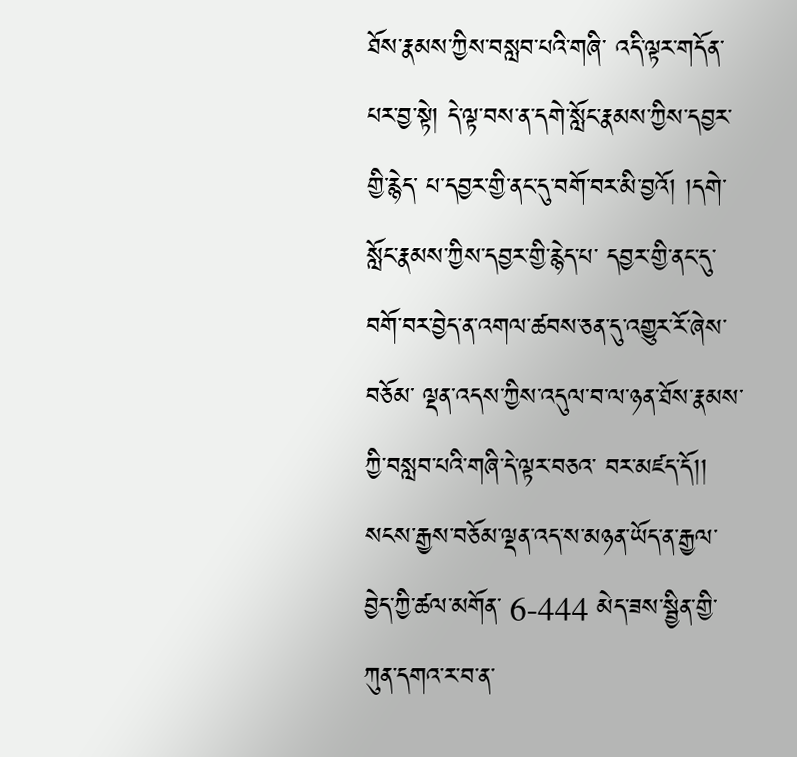ཐོས་རྣམས་ཀྱིས་བསླབ་པའི་གཞི་ འདི་ལྟར་གདོན་པར་བྱ་སྟེ། དེ་ལྟ་བས་ན་དགེ་སློང་རྣམས་ཀྱིས་དབྱར་གྱི་རྙེད་ པ་དབྱར་གྱི་ནང་དུ་བགོ་བར་མི་བྱའོ། །དགེ་སློང་རྣམས་ཀྱིས་དབྱར་གྱི་རྙེད་པ་ དབྱར་གྱི་ནང་དུ་བགོ་བར་བྱེད་ན་འགལ་ཚབས་ཅན་དུ་འགྱུར་རོ་ཞེས་བཅོམ་ ལྡན་འདས་ཀྱིས་འདུལ་བ་ལ་ཉན་ཐོས་རྣམས་ཀྱི་བསླབ་པའི་གཞི་དེ་ལྟར་བཅའ་ བར་མཛད་དོ།། སངས་རྒྱས་བཅོམ་ལྡན་འད་ས་མཉན་ཡོད་ན་རྒྱལ་བྱེད་ཀྱི་ཚལ་མགོན་ 6-444 མེད་ཟས་སྦྱིན་གྱི་ཀུན་དགའ་ར་བ་ན་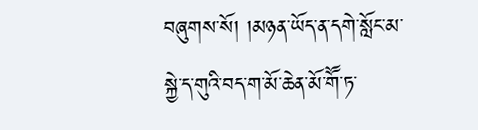བཞུགས་སོ། །མཉན་ཡོད་ན་དགེ་སློང་མ་ སྐྱེ་ད་གུའི་བད་ག་མོ་ཆེན་མོ་གཽ་ཏ་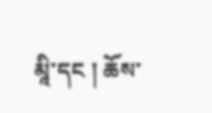མཱི་དང ། ཆོས་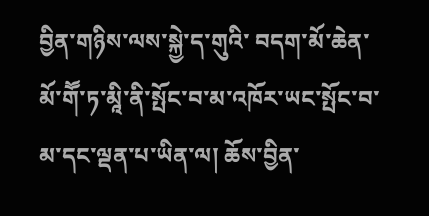བྱིན་གཉིས་ལས་སྐྱེ་ད་གུའི་ བདག་མོ་ཆེན་མོ་གཽ་ཏ་མཱི་ནི་སྤོང་བ་མ་འཁོར་ཡང་སྤོང་བ་མ་དང་ལྡན་པ་ཡིན་ལ། ཆོས་བྱིན་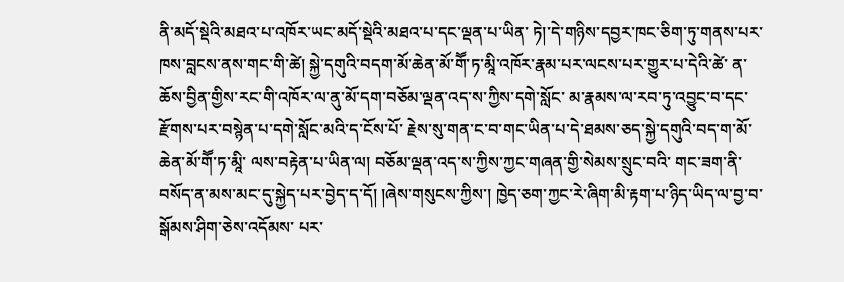ནི་མདོ་སྡེའི་མཐའ་པ་འཁོར་ཡང་མདོ་སྡེའི་མཐའ་པ་དང་ལྡན་པ་ཡིན་ ཏེ།་དེ་གཉིས་དབྱར་ཁང་ཅིག་ཏུ་གནས་པར་ཁས་བླངས་ནས་གང་གི་ཚེ། སྐྱེ་དགུའི་བདག་མོ་ཆེན་མོ་གཽ་ཏ་མཱི་འཁོར་རྣམ་པར་ལངས་པར་གྱུར་པ་དེའི་ཚེ་ ན་ཆོས་བྱིན་གྱིས་རང་གི་འཁོར་ལ་ནུ་མོ་དག་བཅོམ་ལྡན་འད་ས་ཀྱིས་དགེ་སློང་ མ་རྣམས་ལ་རབ་ཏུ་འབྱུང་བ་དང་རྫོགས་པར་བསྙེན་པ་དགེ་སློང་མའི་ད་ངོས་པོ་ རྗེས་སུ་གན་ང་བ་གང་ཡིན་པ་དེ་ཐམས་ཅད་སྐྱེ་དགུའི་བད་ག་མོ་ཆེན་མོ་གཽ་ཏ་མཱི་ ལས་བརྟེན་པ་ཡིན་ལ། བཅོམ་ལྡན་འད་ས་ཀྱིས་ཀྱང་གཞན་གྱི་སེམས་སྲུང་བའི་ གང་ཟག་ནི་བསོད་ན་མས་མང་དུ་སྐྱེད་པར་བྱེད་ད་དོ། །ཞེས་གསུངས་ཀྱིས་། ཁྱེད་ཅག་ཀྱང་རེ་ཞིག་མི་རྟག་པ་ཉིད་ཡིད་ལ་བྱ་བ་སྒོམས་ཤིག་ཅེས་འདོམས་ པར་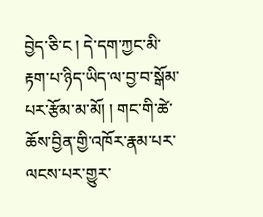བྱེད་ཅི་ང ། དེ་དག་ཀྱང་མི་རྟག་པ་ཉིད་ཡིད་ལ་བྱ་བ་སྒོམ་པར་རྩོམ་མ་མོ། ། གང་གི་ཚེ་ཆོས་བྱིན་གྱི་འཁོར་རྣམ་པར་ལངས་པར་གྱུར་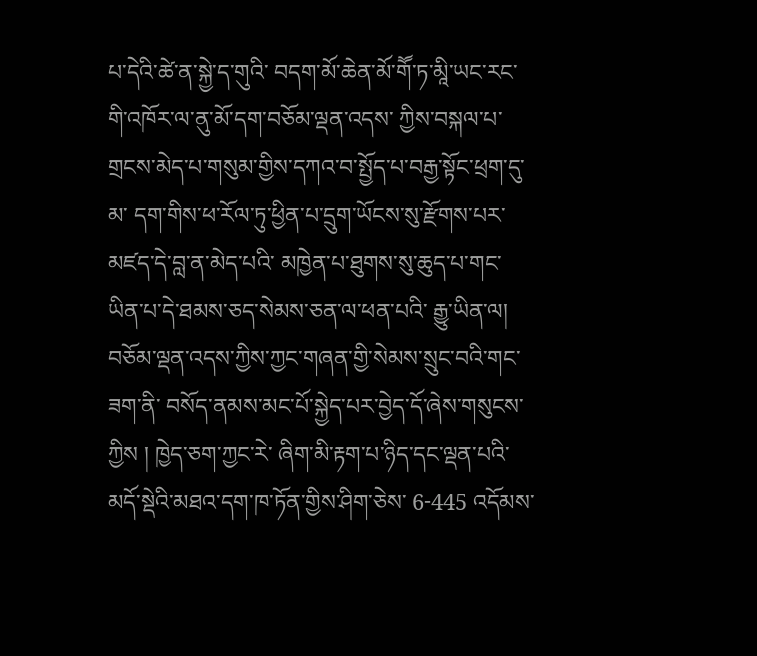པ་དེའི་ཚེ་ན་སྐྱེ་ད་གུའི་ བདག་མོ་ཆེན་མོ་གཽ་ཏ་མཱི་ཡང་རང་གི་འཁོར་ལ་ནུ་མོ་དག་བཅོམ་ལྡན་འདས་ ཀྱིས་བསྐལ་པ་གྲངས་མེད་པ་གསུམ་གྱིས་དཀའ་བ་སྤྱོད་པ་བརྒྱ་སྟོང་ཕྲག་དུ་མ་ དག་གིས་ཕ་རོལ་ཏུ་ཕྱིན་པ་དྲུག་ཡོངས་སུ་རྫོགས་པར་མཛད་དེ་བླ་ན་མེད་པའི་ མཁྱེན་པ་ཐུགས་སུ་ཆུད་པ་གང་ཡིན་པ་དེ་ཐམས་ཅད་སེམས་ཅན་ལ་ཕན་པའི་ རྒྱུ་ཡིན་ལ། བཅོམ་ལྡན་འདས་ཀྱིས་ཀྱང་གཞན་གྱི་སེམས་སྲུང་བའི་གང་ཟག་ནི་ བསོད་ནམས་མང་པོ་སྐྱེད་པར་བྱེད་དོ་ཞེས་གསུངས་ཀྱིས ། ཁྱེད་ཅག་ཀྱང་རེ་ ཞིག་མི་རྟག་པ་ཉིད་དང་ལྡན་པའི་མདོ་སྡེའི་མཐའ་དག་ཁ་ཏོན་གྱིས་ཤིག་ཅེས་ 6-445 འདོམས་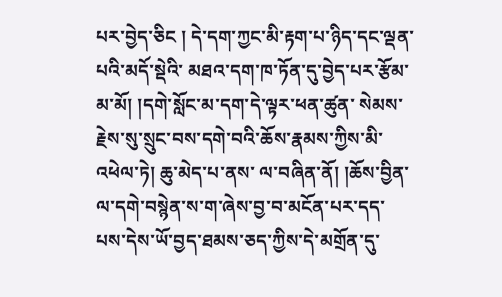པར་བྱེད་ཅིང ། དེ་དག་ཀྱང་མི་རྟག་པ་ཉིད་དང་ལྡན་པའི་མདོ་སྡེའི་ མཐའ་དག་ཁ་ཏོན་དུ་བྱེད་པར་རྩོམ་མ་མོ། །དགེ་སློང་མ་དག་དེ་ལྟར་ཕན་ཚུན་ སེམས་རྗེས་སུ་སྲུང་བས་དགེ་བའི་ཆོས་རྣམས་ཀྱིས་མི་འཕེལ་ཏེ། ཆུ་མེད་པ་ནས་ ལ་བཞིན་ནོ། །ཆོས་བྱིན་ལ་དགེ་བསྙེན་ས་ག་ཞེས་བྱ་བ་མངོན་པར་དད་ པས་དེས་ཡོ་བྱད་ཐམས་ཅད་ཀྱིས་དེ་མགྲོན་དུ་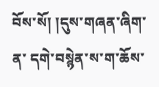བོས་སོ། །དུས་གཞན་ཞིག་ན་ དགེ་བསྙེན་ས་ག་ཆོས་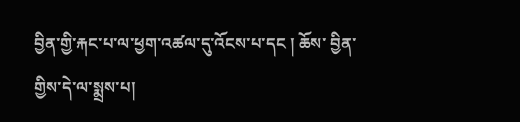བྱིན་གྱི་རྐང་པ་ལ་ཕྱག་འཚལ་དུ་འོངས་པ་དང ། ཆོས་ བྱིན་གྱིས་དེ་ལ་སྨྲས་པ།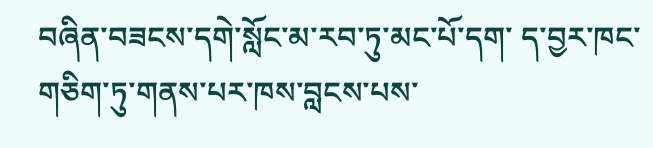བཞིན་བཟངས་དགེ་སློང་མ་རབ་ཏུ་མང་པོ་དག་ ད་བྱར་ཁང་གཅིག་ཏུ་གནས་པར་ཁས་བླངས་པས་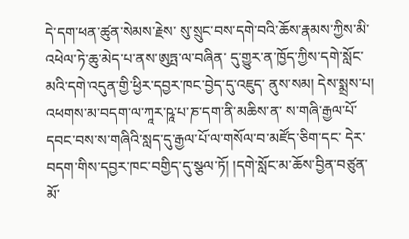དེ་དག་ཕན་ཚུན་སེམས་རྗེས་ སུ་སྲུང་བས་དགེ་བའི་ཆོས་རྣམས་ཀྱིས་མི་འཕེལ་ཏེ་ཆུ་མེད་པ་ནས་ཨུཏྤ་ལ་བཞིན་ དུ་གྱུར་ན་ཁྱོད་ཀྱིས་དགེ་སློང་མའི་དགེ་འདུན་གྱི་ཕྱིར་དབྱར་ཁང་བྱེད་དུ་འཇུད་ ནུས་སམ། དེས་སྨྲས་པ། འཕགས་མ་བདག་ལ་ཀཱར་ཥཱ་པ་ཎ་དག་ནི་མཆིས་ན་ ས་གཞི་རྒྱལ་པོ་དབང་བས་ས་གཞིའི་སླད་དུ་རྒྱལ་པོ་ལ་གསོལ་བ་མཛོད་ཅིག་དང་ དེར་བདག་གིས་དབྱར་ཁང་བགྱིད་དུ་སྩལ་ཏོ། །དགེ་སློང་མ་ཆོས་བྱིན་བཙུན་ མོ་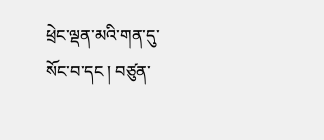ཕྲེང་ལྡན་མའི་གན་དུ་སོང་བ་དང ། བཙུན་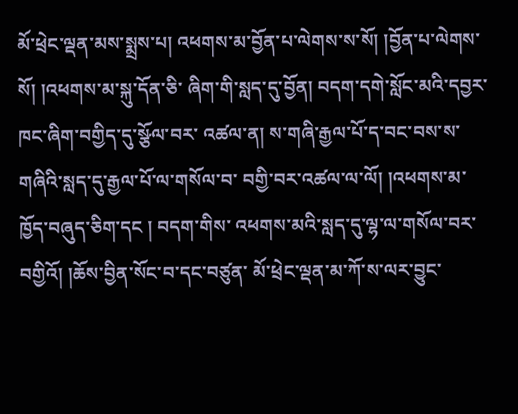མོ་ཕྲེང་ལྡན་མས་སྨྲས་པ། འཕགས་མ་བྱོན་པ་ལེགས་ས་སོ། །བྱོན་པ་ལེགས་སོ། །འཕགས་མ་སྐུ་དོན་ཅི་ ཞིག་གི་སླད་དུ་བྱོན། བདག་དགེ་སློང་མའི་དབྱར་ཁང་ཞིག་བགྱིད་དུ་སྩོལ་བར་ འཚལ་ན། ས་གཞི་རྒྱལ་པོ་ད་བང་བས་ས་གཞིའི་སླད་དུ་རྒྱལ་པོ་ལ་གསོལ་བ་ བགྱི་བར་འཚལ་ལ་ལོ། །འཕགས་མ་ཁྱོད་བཞུད་ཅིག་དང ། བདག་གིས་ འཕགས་མའི་སླད་དུ་ལྷ་ལ་གསོལ་བར་བགྱིའོ། །ཆོས་བྱིན་སོང་བ་དང་བཙུན་ མོ་ཕྲེང་ལྡན་མ་ཀོ་ས་ལར་བྱུང་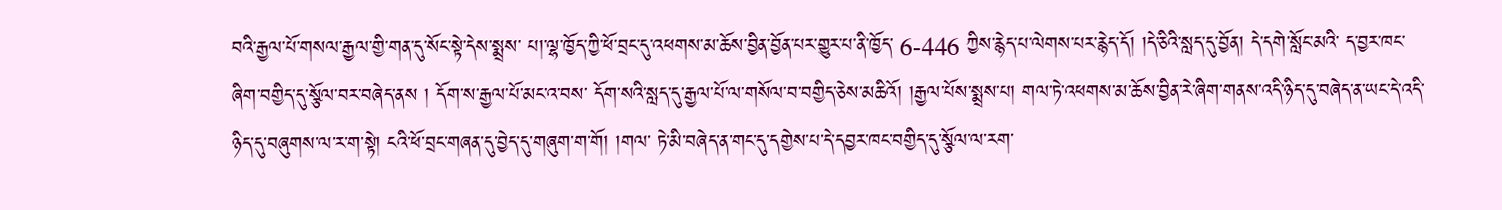བའི་རྒྱལ་པོ་གསལ་རྒྱལ་གྱི་གན་དུ་སོང་སྟེ་དེས་སྨྲས་ པ།་ལྷ་ཁྱོད་ཀྱི་ཕོ་བྲང་དུ་འཕགས་མ་ཆོས་བྱིན་བྱོན་པར་གྱུར་པ་ནི་ཁྱོད་ 6-446 ཀྱིས་རྙེད་པ་ལེགས་པར་རྙེད་དོ། །དེ་ཅིའི་སླད་དུ་བྱོན། དེ་དགེ་སློང་མའི་ ད་བྱར་ཁང་ཞིག་བགྱིད་དུ་སྩོལ་བར་བཞེད་ནས ། དོག་ས་རྒྱལ་པོ་མང་འ་བས་ དོག་སའི་སླད་དུ་རྒྱལ་པོ་ལ་གསོལ་བ་བགྱིད་ཅེས་མཆིའོ། །རྒྱལ་པོས་སྨྲས་པ། གལ་ཏེ་འཕགས་མ་ཆོས་བྱིན་རེ་ཞིག་གནས་འདི་ཉིད་དུ་བཞེད་ན་ཡང་དེ་འདི་ ཉིད་དུ་བཞུགས་ལ་ར་ག་སྟེ། ངའི་ཕོ་བྲང་གཞན་དུ་བྱེད་དུ་གཞུག་ག་གོ། །གལ་ ཏེ་མི་བཞེད་ན་གང་དུ་དགྱེས་པ་དེ་དབྱར་ཁང་བགྱིད་དུ་སྩོལ་ལ་རག་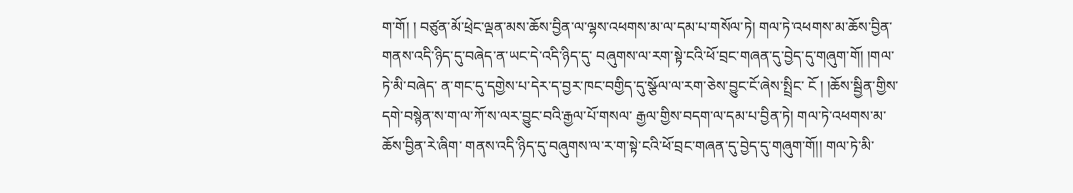ག་གོ། ། བཙུན་མོ་ཕྲེང་ལྡན་མས་ཆོས་བྱིན་ལ་ལྷས་འཕགས་མ་ལ་དམ་པ་གསོལ་ཏེ། གལ་ཏེ་འཕགས་མ་ཆོས་བྱིན་གནས་འདི་ཉིད་དུ་བཞེད་ན་ཡང་དེ་འདི་ཉིད་དུ་ བཞུགས་ལ་རག་སྟེ་ངའི་ཕོ་བྲང་གཞན་དུ་བྱེད་དུ་གཞུག་གོ། །གལ་ཏེ་མི་བཞེད་ ན་གང་དུ་དགྱེས་པ་དེར་ད་བྱར་ཁང་བགྱིད་དུ་སྩོལ་ལ་རག་ཅེས་བྱུང་ངོ་ཞེས་སྤྲིང་ ངོ ། །ཆོས་སྦྱིན་གྱིས་དགེ་བསྙེན་ས་ག་ལ་ཀོ་ས་ལར་བྱུང་བའི་རྒྱལ་པོ་གསལ་ རྒྱལ་གྱིས་བདག་ལ་དམ་པ་བྱིན་ཏེ། གལ་ཏེ་འཕགས་མ་ཆོས་བྱིན་རེ་ཞིག་ གནས་འདི་ཉིད་དུ་བཞུགས་ལ་ར་ག་སྟེ་ངའི་ཕོ་བྲང་གཞན་དུ་བྱེད་དུ་གཞུག་གོ།། གལ་ཏེ་མི་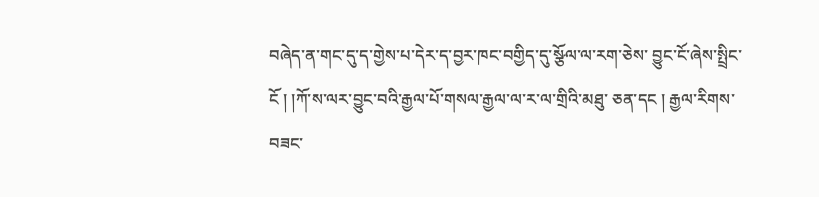བཞེད་ན་གང་དུ་ད་གྱེས་པ་དེར་ད་བྱར་ཁང་བགྱིད་དུ་སྩོལ་ལ་རག་ཅེས་ བྱུང་ངོ་ཞེས་སྤྲིང་ངོ ། །ཀོ་ས་ལར་བྱུང་བའི་རྒྱལ་པོ་གསལ་རྒྱལ་ལ་ར་ལ་གྲིའི་མཐུ་ ཅན་དང ། རྒྱལ་རིགས་བཟང་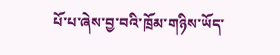པོ་པ་ཞེས་བྱ་བའི་ཁྲོམ་གཉིས་ཡོད་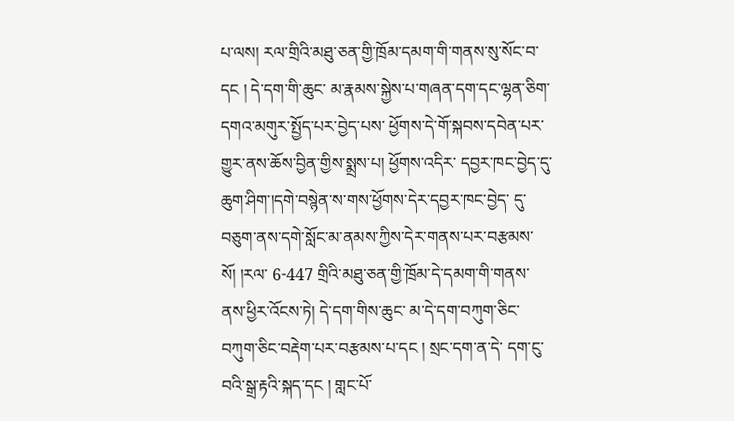པ་ལས། རལ་གྲིའི་མཐུ་ཅན་གྱི་ཁྲོམ་དམག་གི་གནས་སུ་སོང་བ་དང ། དེ་དག་གི་ཆུང་ མ་རྣམས་སྐྱེས་པ་གཞན་དག་དང་ལྷན་ཅིག་དགའ་མགུར་སྤྱོད་པར་བྱེད་པས་ ཕྱོགས་དེ་གོ་སྐབས་དབེན་པར་གྱུར་ནས་ཆོས་བྱིན་གྱིས་སྨྲས་པ། ཕྱོགས་འདིར་ དབྱར་ཁང་བྱེད་དུ་ཆུག་ཤིག་།དགེ་བསྙེན་ས་གས་ཕྱོགས་དེར་དབྱར་ཁང་བྱེད་ དུ་བཅུག་ནས་དགེ་སློང་མ་ནམས་ཀྱིས་དེར་གནས་པར་བརྩམས་སོ། །རལ་ 6-447 གྲིའི་མཐུ་ཅན་གྱི་ཁྲོམ་དེ་དམག་གི་གནས་ནས་ཕྱིར་འོངས་ཏེ། དེ་དག་གིས་ཆུང་ མ་དེ་དག་བཀུག་ཅིང་བཀུག་ཅིང་བརྡེག་པར་བརྩམས་པ་དང ། སྲང་དག་ན་དེ་ དག་ངུ་བའི་སྒྲ་རྟའི་སྐད་དང ། གླང་པོ་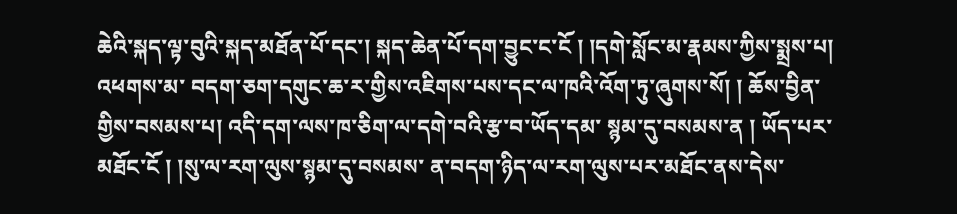ཆེའི་སྐད་ལྟ་བུའི་སྐད་མཐོན་པོ་དང་། སྐད་ཆེན་པོ་དག་བྱུང་ང་ངོ ། །དགེ་སློང་མ་རྣམས་ཀྱིས་སྨྲས་པ། འཕགས་མ་ བདག་ཅག་དགུང་ཆ་ར་གྱིས་འཇིགས་པས་དང་ལ་ཁའི་འོག་ཏུ་ཞུགས་སོ། ། ཆོས་བྱིན་གྱིས་བསམས་པ། འདི་དག་ལས་ཁ་ཅིག་ལ་དགེ་བའི་རྩ་བ་ཡོད་དམ་ སྙམ་དུ་བསམས་ན ། ཡོད་པར་མཐོང་ངོ ། །སུ་ལ་རག་ལུས་སྙམ་དུ་བསམས་ ན་བདག་ཉིད་ལ་རག་ལུས་པར་མཐོང་ནས་དེས་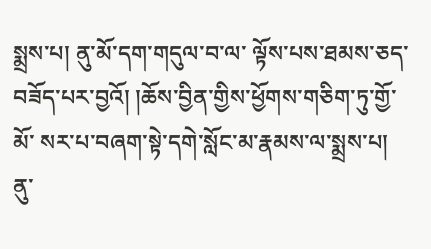སྨྲས་པ། ནུ་མོ་དག་གདུལ་བ་ལ་ ལྟོས་པས་ཐམས་ཅད་བཟོད་པར་བྱའོ། །ཆོས་བྱིན་གྱིས་ཕྱོགས་གཅིག་ཏུ་གྱོ་མོ་ སར་པ་བཞག་སྟེ་དགེ་སློང་མ་རྣམས་ལ་སྨྲས་པ། ནུ་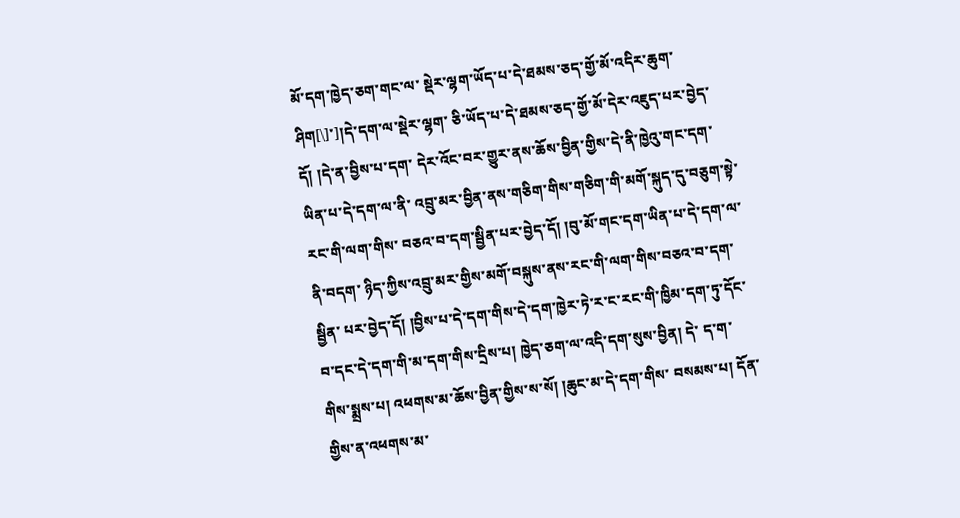མོ་དག་ཁྱེད་ཅག་གང་ལ་ སྡེར་ལྷག་ཡོད་པ་དེ་ཐམས་ཅད་གྱོ་མོ་འདིར་ཆུག་ཤིག[\]་]།དེ་དག་ལ་སྡེར་ལྷག་ ཅི་ཡོད་པ་དེ་ཐམས་ཅད་གྱོ་མོ་དེར་འཇུད་པར་བྱེད་དོ། །དེ་ན་བྱིས་པ་དག་ དེར་འོང་བར་གྱུར་ནས་ཆོས་བྱིན་གྱིས་དེ་ནི་ཁྱེའུ་གང་དག་ཡིན་པ་དེ་དག་ལ་ནི་ འབྲུ་མར་བྱིན་ནས་གཅིག་གིས་གཅིག་གི་མགོ་སྐུད་དུ་བཅུག་སྟེ་རང་གི་ལག་གིས་ བཅའ་བ་དག་སྦྱིན་པར་བྱེད་དོ། །བུ་མོ་གང་དག་ཡིན་པ་དེ་དག་ལ་ནི་བདག་ ཉིད་ཀྱིས་འབྲུ་མར་གྱིས་མགོ་བསྐུས་ནས་རང་གི་ལག་གིས་བཅའ་བ་དག་སྦྱིན་ པར་བྱེད་དོ། །བྱིས་པ་དེ་དག་གིས་དེ་དག་ཁྱེར་ཏེ་ར་ང་རང་གི་ཁྱིམ་དག་ཏུ་དོང་ བ་དང་དེ་དག་གི་མ་དག་གིས་དྲིས་པ། ཁྱེད་ཅག་ལ་འདི་དག་སུས་བྱིན། དེ་ ད་ག་གིས་སྨྲས་པ། འཕགས་མ་ཆོས་བྱིན་གྱིས་ས་སོ། །ཆུང་མ་དེ་དག་གིས་ བསམས་པ། དོན་གྱིས་ན་འཕགས་མ་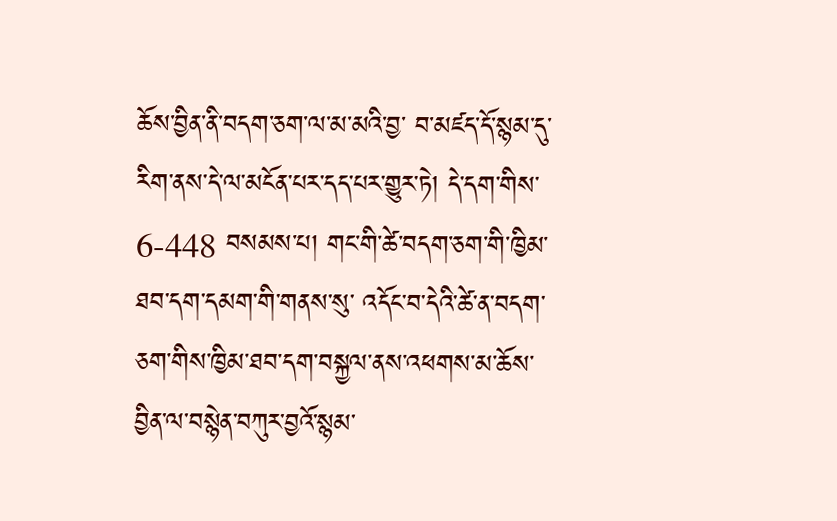ཆོས་བྱིན་ནི་བདག་ཅག་ལ་མ་མའི་བྱ་ བ་མཛད་དོ་སྙམ་དུ་རིག་ནས་དེ་ལ་མངོན་པར་དད་པར་གྱུར་ཏེ། དེ་དག་གིས་ 6-448 བསམས་པ། གང་གི་ཚེ་བདག་ཅག་གི་ཁྱིམ་ཐབ་དག་དམག་གི་གནས་སུ་ འདོང་བ་དེའི་ཚེ་ན་བདག་ཅག་གིས་ཁྱིམ་ཐབ་དག་བསྐྱལ་ནས་འཕགས་མ་ཆོས་ བྱིན་ལ་བསྙེན་བཀུར་བྱའོ་སྙམ་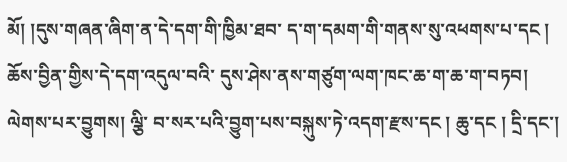མོ། །དུས་གཞན་ཞིག་ན་དེ་དག་གི་ཁྱིམ་ཐབ་ ད་ག་དམག་གི་གནས་སུ་འཕགས་པ་དང ། ཆོས་བྱིན་གྱིས་དེ་དག་འདུལ་བའི་ དུས་ཤེས་ནས་གཙུག་ལག་ཁང་ཆ་ག་ཆ་ག་བཏབ། ལེགས་པར་བྱུགས། ལྕི་ བ་སར་པའི་བྱུག་པས་བསྐུས་ཏེ་འདག་རྫས་དང ། ཆུ་དང ། དྲི་དང་།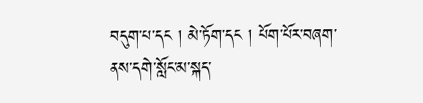བདུག་པ་དང ། མེ་ཏོག་དང ། པོག་པོར་བཞག་ནས་དགེ་སློང་མ་སྐད་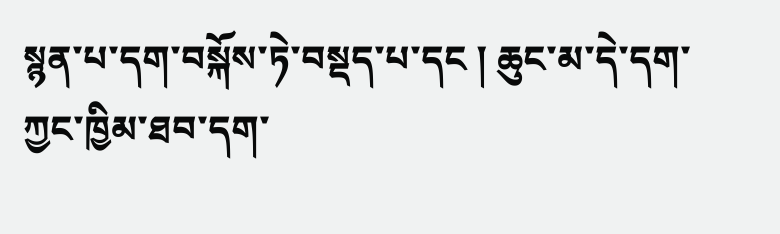སྙན་པ་དག་བསྐོས་ཏེ་བསྡད་པ་དང ། ཆུང་མ་དེ་དག་ཀྱང་ཁྱིམ་ཐབ་དག་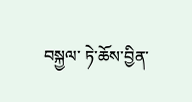བསྐྱལ་ ཏེ་ཆོས་བྱིན་